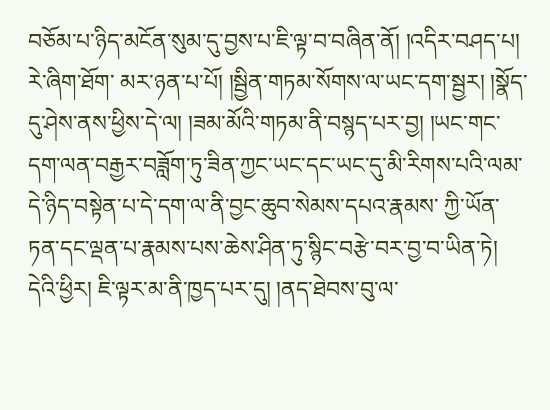བཅོམ་པ་ཉིད་མངོན་སུམ་དུ་བྱས་པ་ཇི་ལྟ་བ་བཞིན་ནོ། །འདིར་བཤད་པ། རེ་ཞིག་ཐོག་ མར་ཉན་པ་པོ། །སྦྱིན་གཏམ་སོགས་ལ་ཡང་དག་སྦྱར། །སྣོད་དུ་ཤེས་ནས་ཕྱིས་དེ་ལ། །ཟམ་མོའི་གཏམ་ནི་བསྙད་པར་བྱ། །ཡང་གང་དག་ལན་བརྒྱར་བཟློག་ཏུ་ཟིན་ཀྱང་ཡང་དང་ཡང་དུ་མི་རིགས་པའི་ལམ་དེ་ཉིད་བསྟེན་པ་དེ་དག་ལ་ནི་བྱང་ཆུབ་སེམས་དཔའ་རྣམས་ ཀྱི་ཡོན་ཏན་དང་ལྡན་པ་རྣམས་པས་ཆེས་ཤིན་ཏུ་སྙིང་བརྩེ་བར་བྱ་བ་ཡིན་ཏེ། དེའི་ཕྱིར། ཇི་ལྟར་མ་ནི་ཁྱད་པར་དུ། །ནད་ཐེབས་བུ་ལ་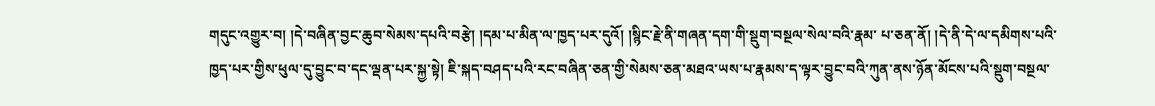གདུང་འགྱུར་བ། །དེ་བཞིན་བྱང་ཆུབ་སེམས་དཔའི་བརྩེ། །དམ་པ་མིན་ལ་ཁྱད་པར་དུའོ། །སྙིང་རྗེ་ནི་གཞན་དག་གི་སྡུག་བསྔལ་སེལ་བའི་རྣམ་ པ་ཅན་ནོ། །དེ་ནི་དེ་ལ་དམིགས་པའི་ཁྱད་པར་གྱིས་ཕུལ་དུ་བྱུང་བ་དང་ལྡན་པར་སྐྱ་སྟེ། ཇི་སྐད་བཤད་པའི་རང་བཞིན་ཅན་གྱི་སེམས་ཅན་མཐའ་ཡས་པ་རྣམས་ད་ལྟར་བྱུང་བའི་ཀུན་ནས་ཉོན་མོངས་པའི་སྡུག་བསྔལ་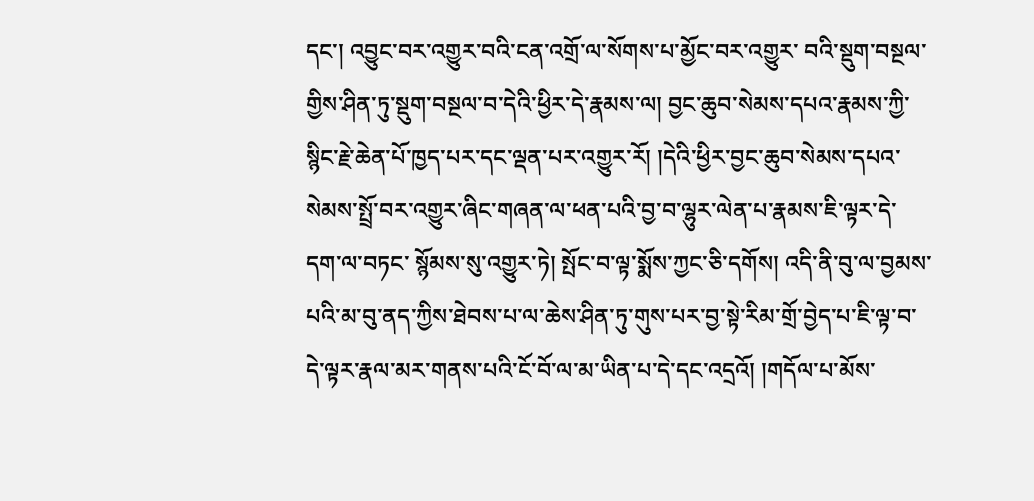དང་། འབྱུང་བར་འགྱུར་བའི་ངན་འགྲོ་ལ་སོགས་པ་མྱོང་བར་འགྱུར་ བའི་སྡུག་བསྔལ་གྱིས་ཤིན་ཏུ་སྡུག་བསྔལ་བ་དེའི་ཕྱིར་དེ་རྣམས་ལ། བྱང་ཆུབ་སེམས་དཔའ་རྣམས་ཀྱི་སྙིང་རྗེ་ཆེན་པོ་ཁྱད་པར་དང་ལྡན་པར་འགྱུར་རོ། །དེའི་ཕྱིར་བྱང་ཆུབ་སེམས་དཔའ་སེམས་སྤྲོ་བར་འགྱུར་ཞིང་གཞན་ལ་ཕན་པའི་བྱ་བ་ལྷུར་ལེན་པ་རྣམས་ཇི་ལྟར་དེ་དག་ལ་བཏང་ སྙོམས་སུ་འགྱུར་ཏེ། སྤོང་བ་ལྟ་སྨོས་ཀྱང་ཅི་དགོས། འདི་ནི་བུ་ལ་བྱམས་པའི་མ་བུ་ནད་ཀྱིས་ཐེབས་པ་ལ་ཆེས་ཤིན་ཏུ་གུས་པར་བྱ་སྟེ་རིམ་གྲོ་བྱེད་པ་ཇི་ལྟ་བ་དེ་ལྟར་རྣལ་མར་གནས་པའི་ངོ་བོ་ལ་མ་ཡིན་པ་དེ་དང་འདྲའོ། །གདོལ་པ་མོས་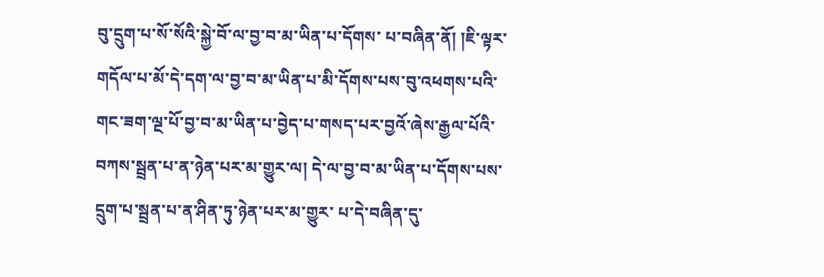བུ་དྲུག་པ་སོ་སོའི་སྐྱེ་བོ་ལ་བྱ་བ་མ་ཡིན་པ་དོགས་ པ་བཞིན་ནོ། །ཇི་ལྟར་གདོལ་པ་མོ་དེ་དག་ལ་བྱ་བ་མ་ཡིན་པ་མི་དོགས་པས་བུ་འཕགས་པའི་གང་ཟག་ལྔ་པོ་བྱ་བ་མ་ཡིན་པ་བྱེད་པ་གསད་པར་བྱའོ་ཞེས་རྒྱལ་པོའི་བཀས་སྦྲན་པ་ན་ཉེན་པར་མ་གྱུར་ལ། དེ་ལ་བྱ་བ་མ་ཡིན་པ་དོགས་པས་དྲུག་པ་སྦྲན་པ་ན་ཤིན་ཏུ་ཉེན་པར་མ་གྱུར་ པ་དེ་བཞིན་དུ་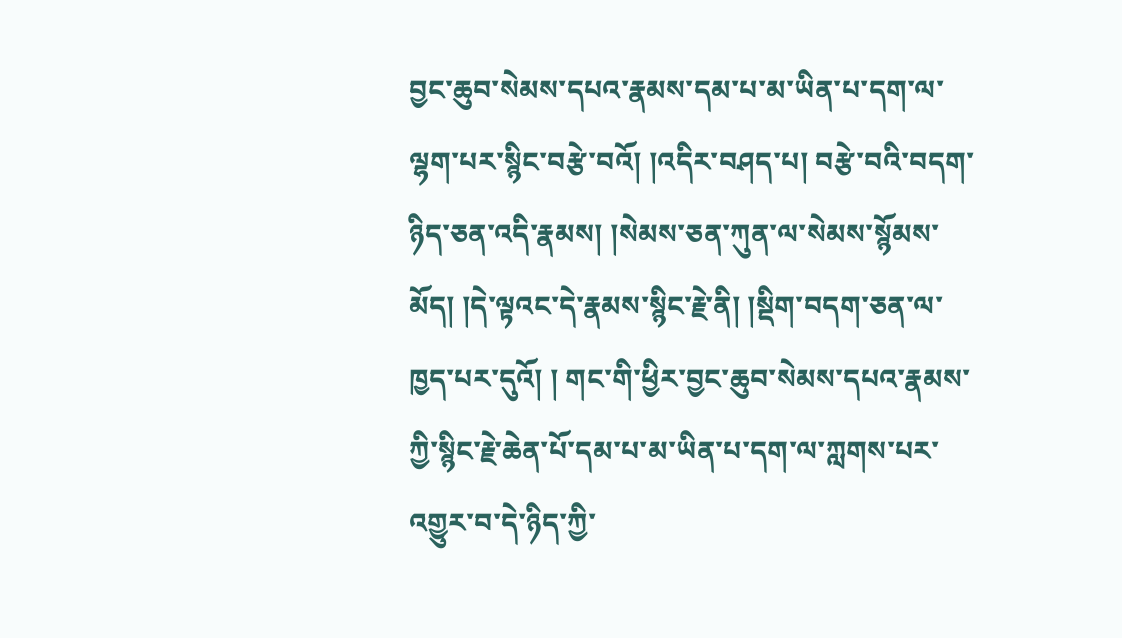བྱང་ཆུབ་སེམས་དཔའ་རྣམས་དམ་པ་མ་ཡིན་པ་དག་ལ་ལྷག་པར་སྙིང་བརྩེ་བའོ། །འདིར་བཤད་པ། བརྩེ་བའི་བདག་ཉིད་ཅན་འདི་རྣམས། །སེམས་ཅན་ཀུན་ལ་སེམས་སྙོམས་མོད། །དེ་ལྟའང་དེ་རྣམས་སྙིང་རྗེ་ནི། །སྡིག་བདག་ཅན་ལ་ཁྱད་པར་དུའོ། ། གང་གི་ཕྱིར་བྱང་ཆུབ་སེམས་དཔའ་རྣམས་ཀྱི་སྙིང་རྗེ་ཆེན་པོ་དམ་པ་མ་ཡིན་པ་དག་ལ་ཀླགས་པར་འགྱུར་བ་དེ་ཉིད་ཀྱི་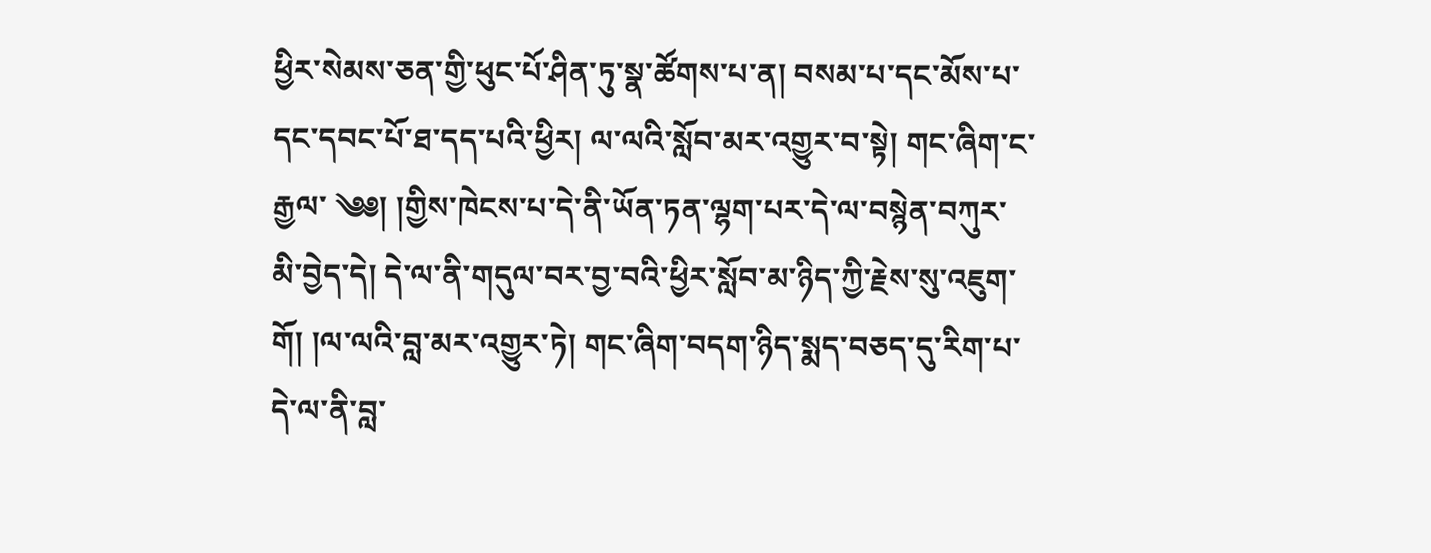ཕྱིར་སེམས་ཅན་གྱི་ཕུང་པོ་ཤིན་ཏུ་སྣ་ཚོགས་པ་ན། བསམ་པ་དང་མོས་པ་དང་དབང་པོ་ཐ་དད་པའི་ཕྱིར། ལ་ལའི་སློབ་མར་འགྱུར་བ་སྟེ། གང་ཞིག་ང་རྒྱལ་ ༄༅། །གྱིས་ཁེངས་པ་དེ་ནི་ཡོན་ཏན་ལྷག་པར་དེ་ལ་བསྙེན་བཀུར་མི་བྱེད་དེ། དེ་ལ་ནི་གདུལ་བར་བྱ་བའི་ཕྱིར་སློབ་མ་ཉིད་ཀྱི་རྗེས་སུ་འཇུག་གོ། །ལ་ལའི་བླ་མར་འགྱུར་ཏེ། གང་ཞིག་བདག་ཉིད་སྨད་བཅད་དུ་རིག་པ་དེ་ལ་ནི་བླ་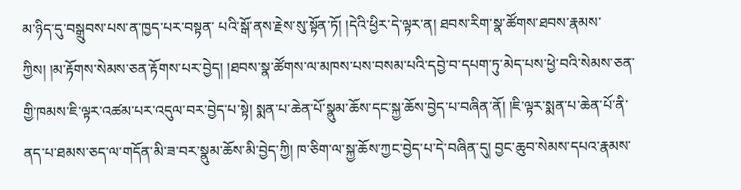མ་ཉིད་དུ་བསྒྲུབས་པས་ན་ཁྱད་པར་བསྟན་ པའི་སྒོ་ནས་རྗེས་སུ་སྟོན་ཏོ། །དེའི་ཕྱིར་དེ་ལྟར་ན། ཐབས་རིག་སྣ་ཚོགས་ཐབས་རྣམས་ཀྱིས། །མ་རྟོགས་སེམས་ཅན་རྟོགས་པར་བྱེད། །ཐབས་སྣ་ཚོགས་ལ་མཁས་པས་བསམ་པའི་དབྱེ་བ་དཔག་ཏུ་མེད་པས་ཕྱེ་བའི་སེམས་ཅན་གྱི་ཁམས་ཇི་ལྟར་འཚམ་པར་འདུལ་བར་བྱེད་པ་སྟེ། སྨན་པ་ཆེན་པོ་སྣུམ་ཆོས་དང་སྐྱ་ཆོས་བྱེད་པ་བཞིན་ནོ། །ཇི་ལྟར་སྨན་པ་ཆེན་པོ་ནི་ནད་པ་ཐམས་ཅད་ལ་གདོན་མི་ཟ་བར་སྣུམ་ཆོས་མི་བྱེད་ཀྱི། ཁ་ཅིག་ལ་སྐྱ་ཆོས་ཀྱང་བྱེད་པ་དེ་བཞིན་དུ། བྱང་ཆུབ་སེམས་དཔའ་རྣམས་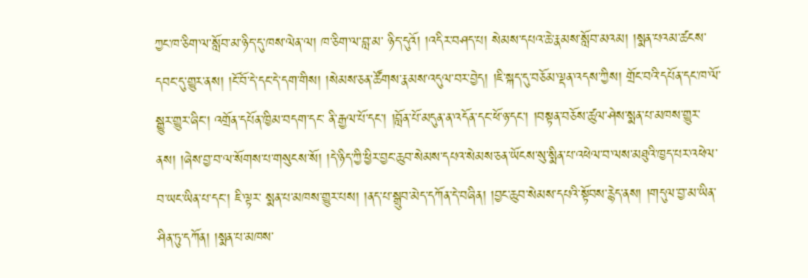ཀྱང་ཁ་ཅིག་ལ་སློབ་མ་ཉིད་དུ་ཁས་ལེན་ལ། ཁ་ཅིག་ལ་བླ་མ་ ཉིད་དུའོ། །འདིར་བཤད་པ། སེམས་དཔའ་ཆེ་རྣམས་སློབ་མའམ། །སྨན་པའམ་ཚངས་དབང་དུ་གྱུར་ནས། །ངོ་བོ་དེ་དང་དེ་དག་གིས། །སེམས་ཅན་ཚོགས་རྣམས་འདུལ་བར་བྱེད། །ཇི་སྐད་དུ་བཅོམ་ལྡན་འདས་ཀྱིས། གྲོང་བའི་དཔོན་དང་ཁ་ལོ་སྒྱུར་གྱུར་ཞིང་། འགྲོན་དཔོན་ཁྱིམ་བདག་དང་ ནི་རྒྱལ་པོ་དང་། །བློན་པོ་མདུན་ན་འདོན་དང་ཕོ་ཉ་དང་། །བསྟན་བཅོས་ཚུལ་ཤེས་སྨན་པ་མཁས་གྱུར་ནས། །ཞེས་བྱ་བ་ལ་སོགས་པ་གསུངས་སོ། །དེ་ཉིད་ཀྱི་ཕྱིར་བྱང་ཆུབ་སེམས་དཔའ་སེམས་ཅན་ཡོངས་སུ་སྨིན་པ་འཕེལ་བ་ལས་མཐུའི་ཁྱད་པར་འཕེལ་བ་ཡང་ཡིན་པ་དང་། ཇི་ལྟར་ སྨན་པ་མཁས་གྱུར་པས། །ནད་པ་སྒྲུབ་མེད་དཀོན་དེ་བཞིན། །བྱང་ཆུབ་སེམས་དཔའི་སྟོབས་རྙེད་ནས། །གདུལ་བྱ་མ་ཡིན་ཤིན་ཏུ་དཀོན། །སྨན་པ་མཁས་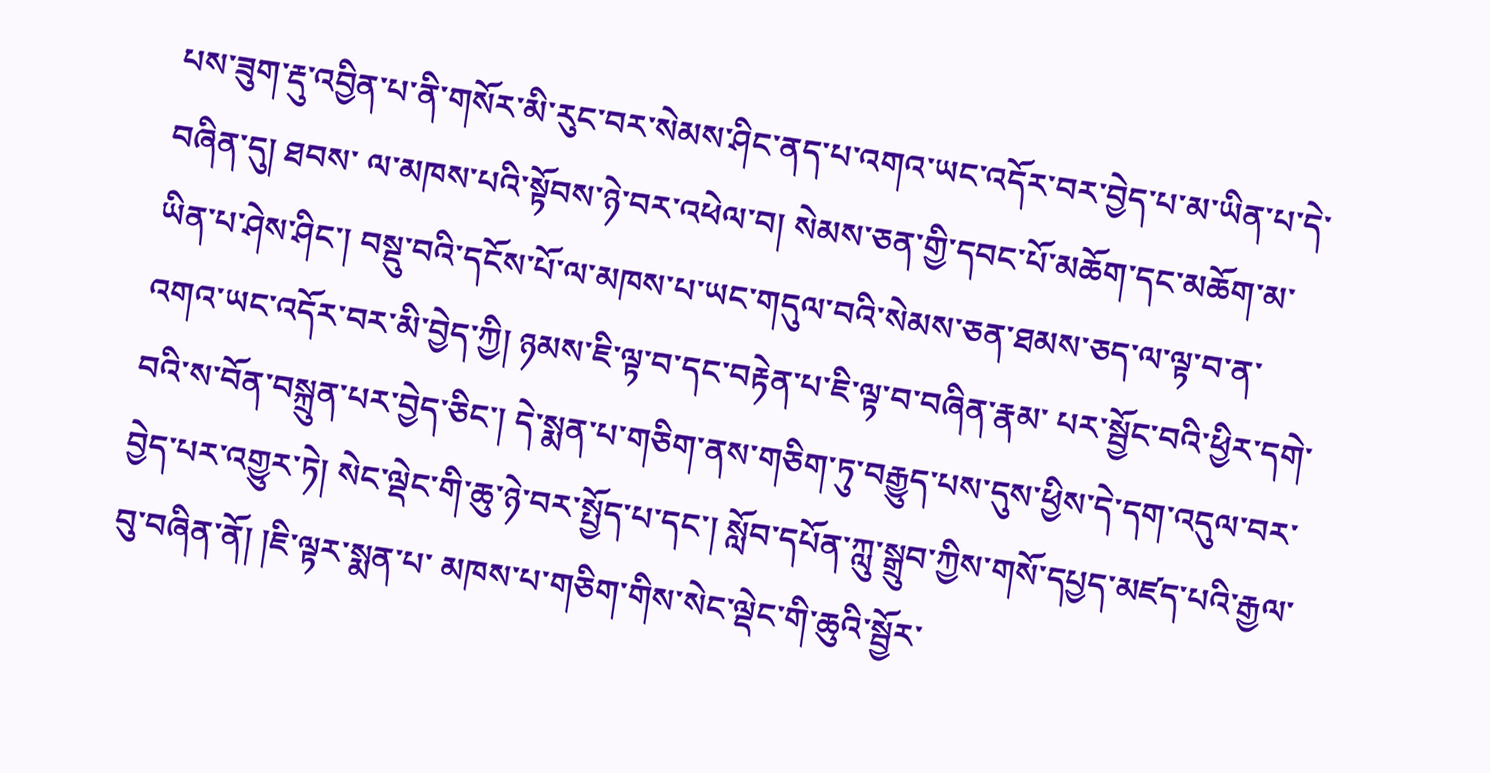པས་ཟུག་རྡུ་འབྱིན་པ་ནི་གསོར་མི་རུང་བར་སེམས་ཤིང་ནད་པ་འགའ་ཡང་འདོར་བར་བྱེད་པ་མ་ཡིན་པ་དེ་བཞིན་དུ། ཐབས་ ལ་མཁས་པའི་སྟོབས་ཉེ་བར་འཕེལ་བ། སེམས་ཅན་གྱི་དབང་པོ་མཆོག་དང་མཆོག་མ་ཡིན་པ་ཤེས་ཤིང་། བསྡུ་བའི་དངོས་པོ་ལ་མཁས་པ་ཡང་གདུལ་བའི་སེམས་ཅན་ཐམས་ཅད་ལ་ལྟ་བ་ན་འགའ་ཡང་འདོར་བར་མི་བྱེད་ཀྱི། ཉམས་ཇི་ལྟ་བ་དང་བརྟེན་པ་ཇི་ལྟ་བ་བཞིན་རྣམ་ པར་སྦྱོང་བའི་ཕྱིར་དགེ་བའི་ས་བོན་བསྐྲུན་པར་བྱེད་ཅིང་། དེ་སྨན་པ་གཅིག་ནས་གཅིག་ཏུ་བརྒྱུད་པས་དུས་ཕྱིས་དེ་དག་འདུལ་བར་བྱེད་པར་འགྱུར་ཏེ། སེང་ལྡེང་གི་ཆུ་ཉེ་བར་སྤྱོད་པ་དང་། སློབ་དཔོན་ཀླུ་སྒྲུབ་ཀྱིས་གསོ་དཔྱད་མཛད་པའི་རྒྱལ་བུ་བཞིན་ནོ། །ཇི་ལྟར་སྨན་པ་ མཁས་པ་གཅིག་གིས་སེང་ལྡེང་གི་ཆུའི་སྦྱོར་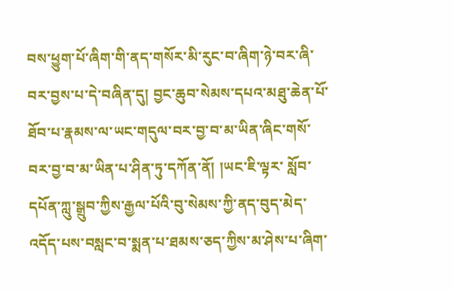བས་ཕྱུག་པོ་ཞིག་གི་ནད་གསོར་མི་རུང་བ་ཞིག་ཉེ་བར་ཞི་བར་བྱས་པ་དེ་བཞིན་དུ། བྱང་ཆུབ་སེམས་དཔའ་མཐུ་ཆེན་པོ་ཐོབ་པ་རྣམས་ལ་ཡང་གདུལ་བར་བྱ་བ་མ་ཡིན་ཞིང་གསོ་བར་བྱ་བ་མ་ཡིན་པ་ཤིན་ཏུ་དཀོན་ནོ། །ཡང་ཇི་ལྟར་ སློབ་དཔོན་ཀླུ་སྒྲུབ་ཀྱིས་རྒྱལ་པོའི་བུ་སེམས་ཀྱི་ནད་བུད་མེད་འདོད་པས་བསླང་བ་སྨན་པ་ཐམས་ཅད་ཀྱིས་མ་ཤེས་པ་ཞིག་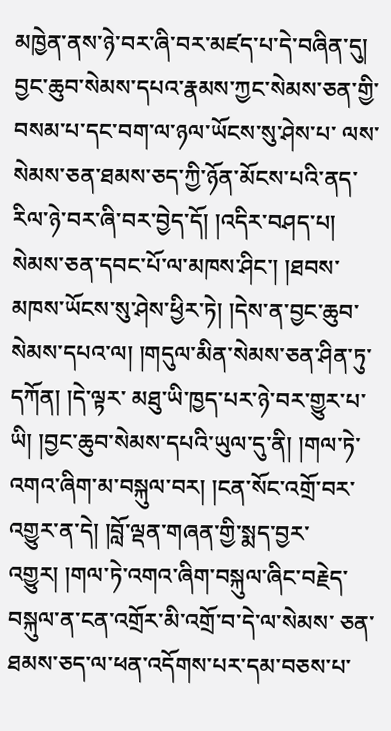མཁྱེན་ནས་ཉེ་བར་ཞི་བར་མཛད་པ་དེ་བཞིན་དུ། བྱང་ཆུབ་སེམས་དཔའ་རྣམས་ཀྱང་སེམས་ཅན་གྱི་བསམ་པ་དང་བག་ལ་ཉལ་ཡོངས་སུ་ཤེས་པ་ ལས་སེམས་ཅན་ཐམས་ཅད་ཀྱི་ཉོན་མོངས་པའི་ནད་རིལ་ཉེ་བར་ཞི་བར་བྱེད་དོ། །འདིར་བཤད་པ། སེམས་ཅན་དབང་པོ་ལ་མཁས་ཤིང་། །ཐབས་མཁས་ཡོངས་སུ་ཤེས་ཕྱིར་ཏེ། །དེས་ན་བྱང་ཆུབ་སེམས་དཔའ་ལ། །གདུལ་མིན་སེམས་ཅན་ཤིན་ཏུ་དཀོན། །དེ་ལྟར་ མཐུ་ཡི་ཁྱད་པར་ཉེ་བར་གྱུར་པ་ཡི། །བྱང་ཆུབ་སེམས་དཔའི་ཡུལ་དུ་ནི། །གལ་ཏེ་འགའ་ཞིག་མ་བསྐུལ་བར། །ངན་སོང་འགྲོ་བར་འགྱུར་ན་དེ། །བློ་ལྡན་གཞན་གྱི་སྨད་བྱར་འགྱུར། །གལ་ཏེ་འགའ་ཞིག་བསྐུལ་ཞིང་བརྗེད་བསྐུལ་ན་ངན་འགྲོར་མི་འགྲོ་བ་དེ་ལ་སེམས་ ཅན་ཐམས་ཅད་ལ་ཕན་འདོགས་པར་དམ་བཅས་པ་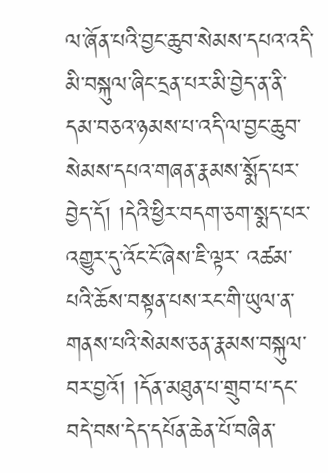ལ་ཞོན་པའི་བྱང་ཆུབ་སེམས་དཔའ་འདི་མི་བསྐུལ་ཞིང་དྲན་པར་མི་བྱེད་ན་ནི་དམ་བཅའ་ཉམས་པ་འདི་ལ་བྱང་ཆུབ་སེམས་དཔའ་གཞན་རྣམས་སྨོད་པར་བྱེད་དོ། །དེའི་ཕྱིར་བདག་ཅག་སྨད་པར་འགྱུར་དུ་འོང་ངོ་ཞེས་ཇི་ལྟར་ འཚམ་པའི་ཆོས་བསྟན་པས་རང་གི་ཡུལ་ན་གནས་པའི་སེམས་ཅན་རྣམས་བསྐུལ་བར་བྱའོ། །དོན་མཐུན་པ་གྲུབ་པ་དང་བདེ་བས་དེད་དཔོན་ཆེན་པོ་བཞིན་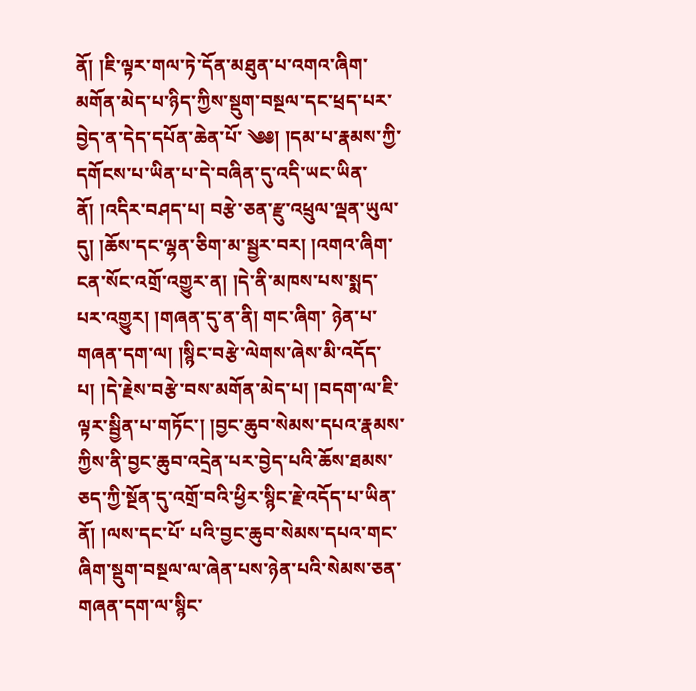ནོ། །ཇི་ལྟར་གལ་ཏེ་དོན་མཐུན་པ་འགའ་ཞིག་མགོན་མེད་པ་ཉིད་ཀྱིས་སྡུག་བསྔལ་དང་ཕྲད་པར་བྱེད་ན་དེད་དཔོན་ཆེན་པོ་ ༄༅། །དམ་པ་རྣམས་ཀྱི་དགོངས་པ་ཡིན་པ་དེ་བཞིན་དུ་འདི་ཡང་ཡིན་ནོ། །འདིར་བཤད་པ། བརྩེ་ཅན་རྫུ་འཕྲུལ་ལྡན་ཡུལ་དུ། །ཆོས་དང་ལྷན་ཅིག་མ་སྦྱར་བར། །འགའ་ཞིག་ངན་སོང་འགྲོ་འགྱུར་ན། །དེ་ནི་མཁས་པས་སྨད་པར་འགྱུར། །གཞན་དུ་ན་ནི། གང་ཞིག་ ཉེན་པ་གཞན་དག་ལ། །སྙིང་བརྩེ་ལེགས་ཞེས་མི་འདོད་པ། །དེ་རྗེས་བརྩེ་བས་མགོན་མེད་པ། །བདག་ལ་ཇི་ལྟར་སྦྱིན་པ་གཏོང་། །བྱང་ཆུབ་སེམས་དཔའ་རྣམས་ཀྱིས་ནི་བྱང་ཆུབ་འདྲེན་པར་བྱེད་པའི་ཆོས་ཐམས་ཅད་ཀྱི་སྔོན་དུ་འགྲོ་བའི་ཕྱིར་སྙིང་རྗེ་འདོད་པ་ཡིན་ནོ། །ལས་དང་པོ་ པའི་བྱང་ཆུབ་སེམས་དཔའ་གང་ཞིག་སྡུག་བསྔལ་ལ་ཞེན་པས་ཉེན་པའི་སེམས་ཅན་གཞན་དག་ལ་སྙིང་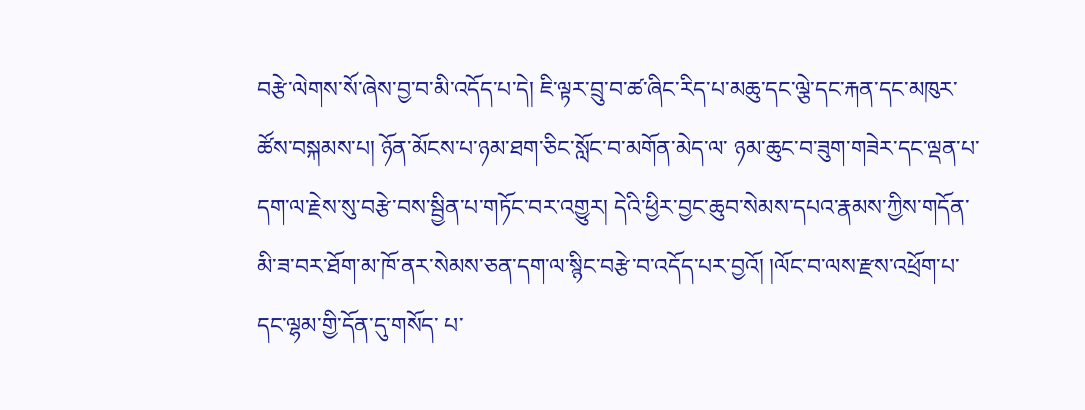བརྩེ་ལེགས་སོ་ཞེས་བྱ་བ་མི་འདོད་པ་དེ། ཇི་ལྟར་བྲུ་བ་ཚ་ཞིང་རིད་པ་མཆུ་དང་ལྕེ་དང་རྐན་དང་མཁུར་ཚོས་བསྐམས་པ། ཉོན་མོངས་པ་ཉམ་ཐག་ཅིང་སློང་བ་མགོན་མེད་ལ་ ཉམ་ཆུང་བ་ཟུག་གཟེར་དང་ལྡན་པ་དག་ལ་རྗེས་སུ་བརྩེ་བས་སྦྱིན་པ་གཏོང་བར་འགྱུར། དེའི་ཕྱིར་བྱང་ཆུབ་སེམས་དཔའ་རྣམས་ཀྱིས་གདོན་མི་ཟ་བར་ཐོག་མ་ཁོ་ནར་སེམས་ཅན་དག་ལ་སྙིང་བརྩེ་བ་འདོད་པར་བྱའོ། །ལོང་བ་ལས་རྫས་འཕྲོག་པ་དང་ལྷམ་གྱི་དོན་དུ་གསོད་ པ་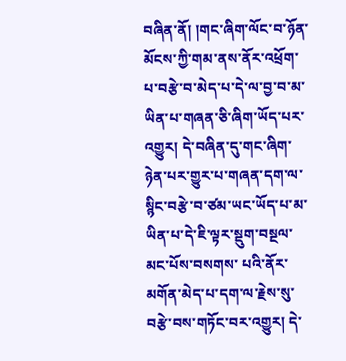བཞིན་ནོ། །གང་ཞིག་ལོང་བ་ཉོན་མོངས་ཀྱི་གམ་ནས་ནོར་འཕྲོག་པ་བརྩེ་བ་མེད་པ་དེ་ལ་བྱ་བ་མ་ཡིན་པ་གཞན་ཅི་ཞིག་ཡོད་པར་འགྱུར། དེ་བཞིན་དུ་གང་ཞིག་ཉེན་པར་གྱུར་པ་གཞན་དག་ལ་སྙིང་བརྩེ་བ་ཙམ་ཡང་ཡོད་པ་མ་ཡིན་པ་དེ་ཇི་ལྟར་སྡུག་བསྔལ་མང་པོས་བསགས་ པའི་ནོར་མགོན་མེད་པ་དག་ལ་རྗེས་སུ་བརྩེ་བས་གཏོང་བར་འགྱུར། དེ་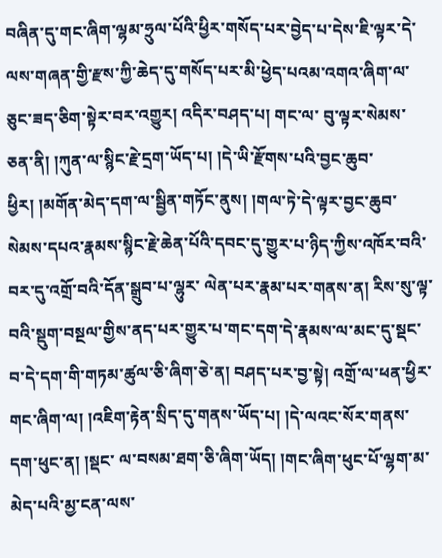བཞིན་དུ་གང་ཞིག་ལྷམ་ཧྲུལ་པོའི་ཕྱིར་གསོད་པར་བྱེད་པ་དེས་ཇི་ལྟར་དེ་ལས་གཞན་གྱི་རྫས་ཀྱི་ཆེད་དུ་གསོད་པར་མི་ཕྱེད་པའམ་འགའ་ཞིག་ལ་ཅུང་ཟད་ཅིག་སྟེར་བར་འགྱུར། འདིར་བཤད་པ། གང་ལ་ བུ་ལྟར་སེམས་ཅན་ནི། །ཀུན་ལ་སྙིང་རྗེ་དྲག་ཡོད་པ། །དེ་ཡི་རྫོགས་པའི་བྱང་ཆུབ་ཕྱིར། །མགོན་མེད་དག་ལ་སྦྱིན་གཏོང་ནུས། །གལ་ཏེ་དེ་ལྟར་བྱང་ཆུབ་སེམས་དཔའ་རྣམས་སྙིང་རྗེ་ཆེན་པོའི་དབང་དུ་གྱུར་པ་ཉིད་ཀྱིས་འཁོར་བའི་བར་དུ་འགྲོ་བའི་དོན་སྒྲུབ་པ་ལྷུར་ ལེན་པར་རྣམ་པར་གནས་ན། རིས་སུ་ལྟ་བའི་སྡུག་བསྔལ་གྱིས་ནད་པར་གྱུར་པ་གང་དག་དེ་རྣམས་ལ་མང་དུ་སྡང་བ་དེ་དག་གི་གཏམ་ཚུལ་ཅི་ཞིག་ཅེ་ན། བཤད་པར་བྱ་སྟེ། འགྲོ་ལ་ཕན་ཕྱིར་གང་ཞིག་ལ། །འཇིག་རྟེན་སྲིད་དུ་གནས་ཡོད་པ། །དེ་ལའང་སོར་གནས་དག་ཕུང་ན། །སྡང་ ལ་བསམ་ཐག་ཅི་ཞིག་ཡོད། །གང་ཞིག་ཕུང་པོ་ལྷག་མ་མེད་པའི་མྱ་ངན་ལས་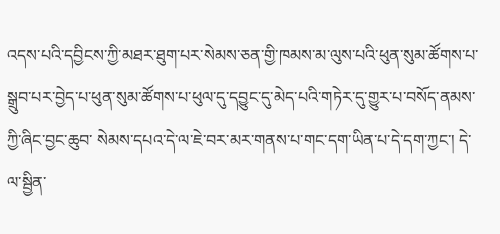འདས་པའི་དབྱིངས་ཀྱི་མཐར་ཐུག་པར་སེམས་ཅན་གྱི་ཁམས་མ་ལུས་པའི་ཕུན་སུམ་ཚོགས་པ་སྒྲུབ་པར་བྱེད་པ་ཕུན་སུམ་ཚོགས་པ་ཕུལ་དུ་དབྱུང་དུ་མེད་པའི་གཏེར་དུ་གྱུར་པ་བསོད་ནམས་ཀྱི་ཞིང་བྱང་ཆུབ་ སེམས་དཔའ་དེ་ལ་ཇེ་བར་མར་གནས་པ་གང་དག་ཡིན་པ་དེ་དག་ཀྱང་། དེ་ལ་སྦྱིན་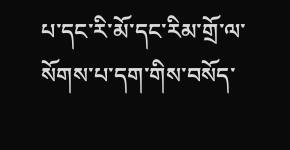པ་དང་རི་མོ་དང་རིམ་གྲོ་ལ་སོགས་པ་དག་གིས་བསོད་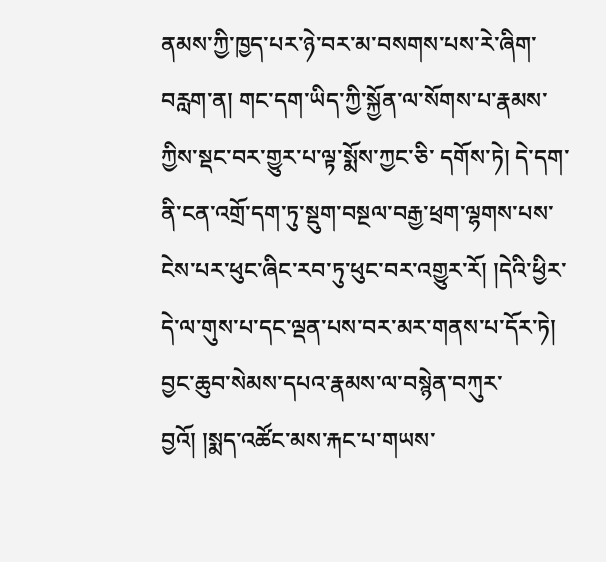ནམས་ཀྱི་ཁྱད་པར་ཉེ་བར་མ་བསགས་པས་རེ་ཞིག་བརླག་ན། གང་དག་ཡིད་ཀྱི་སྐྱོན་ལ་སོགས་པ་རྣམས་ཀྱིས་སྡང་བར་གྱུར་པ་ལྟ་སྨོས་ཀྱང་ཅི་ དགོས་ཏེ། དེ་དག་ནི་ངན་འགྲོ་དག་ཏུ་སྡུག་བསྔལ་བརྒྱ་ཕྲག་ལྷགས་པས་ངེས་པར་ཕུང་ཞིང་རབ་ཏུ་ཕུང་བར་འགྱུར་རོ། །དེའི་ཕྱིར་དེ་ལ་གུས་པ་དང་ལྡན་པས་བར་མར་གནས་པ་དོར་ཏེ། བྱང་ཆུབ་སེམས་དཔའ་རྣམས་ལ་བསྙེན་བཀུར་བྱའོ། །སྨད་འཚོང་མས་རྐང་པ་གཡས་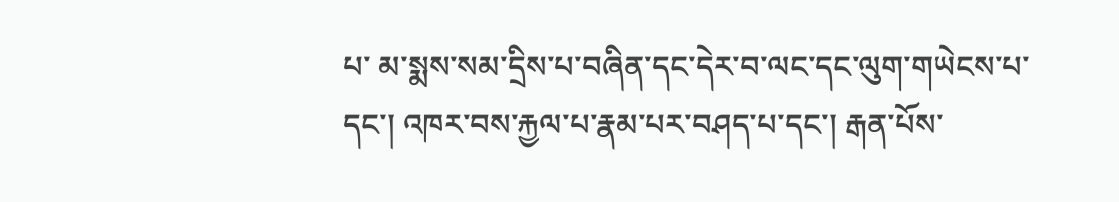པ་ མ་སྨས་སམ་དྲིས་པ་བཞིན་དང་དེར་བ་ལང་དང་ལུག་གཡེངས་པ་དང་། འཁར་བས་རྐྱལ་པ་རྣམ་པར་བཤད་པ་དང་། རྒན་པོས་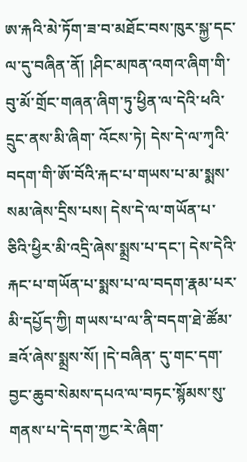ཨ་རྐའི་མེ་ཏོག་ཟ་བ་མཐོང་བས་ཁུར་སྐྱ་དང་ལ་དུ་བཞིན་ནོ། །ཤིང་མཁན་འགའ་ཞིག་གི་བུ་མོ་གྲོང་གཞན་ཞིག་ཏུ་ཕྱིན་ལ་དེའི་ཕའི་དྲུང་ནས་མི་ཞིག་ འོངས་ཏེ། དེས་དེ་ལ་ཀྭའི་བདག་གི་ཨོ་བོའི་རྐང་པ་གཡས་པ་མ་སྨས་སམ་ཞེས་དྲིས་པས། དེས་དེ་ལ་གཡོན་པ་ཅིའི་ཕྱིར་མི་འདྲི་ཞེས་སྨྲས་པ་དང་། དེས་དེའི་རྐང་པ་གཡོན་པ་སྨས་པ་ལ་བདག་རྣམ་པར་མི་དཔྱོད་ཀྱི། གཡས་པ་ལ་ནི་བདག་ཐེ་ཚོམ་ཟའོ་ཞེས་སྨྲས་སོ། །དེ་བཞིན་ དུ་གང་དག་བྱང་ཆུབ་སེམས་དཔའ་ལ་བཏང་སྙོམས་སུ་གནས་པ་དེ་དག་ཀྱང་རེ་ཞིག་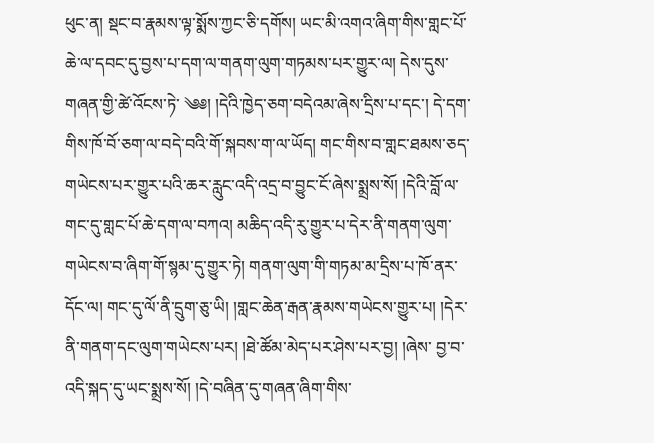ཕུང་ན། སྡང་བ་རྣམས་ལྟ་སྨོས་ཀྱང་ཅི་དགོས། ཡང་མི་འགའ་ཞིག་གིས་གླང་པོ་ཆེ་ལ་དབང་དུ་བྱས་པ་དག་ལ་གནག་ལུག་གཏམས་པར་གྱུར་ལ། དེས་དུས་གཞན་གྱི་ཚེ་འོངས་ཏེ་ ༄༅། །དེའི་ཁྱེད་ཅག་བདེའམ་ཞེས་དྲིས་པ་དང་། དེ་དག་གིས་ཁོ་བོ་ཅག་ལ་བདེ་བའི་གོ་སྐབས་ག་ལ་ཡོད། གང་གིས་བ་གླང་ཐམས་ཅད་གཡེངས་པར་གྱུར་པའི་ཆར་རླུང་འདི་འདྲ་བ་བྱུང་ངོ་ཞེས་སྨྲས་སོ། །དེའི་བློ་ལ་གང་དུ་གླང་པོ་ཆེ་དག་ལ་བཀའ། མཆིད་འདི་རུ་གྱུར་པ་དེར་ནི་གནག་ལུག་གཡེངས་བ་ཞིག་གོ་སྙམ་དུ་གྱུར་ཏེ། གནག་ལུག་གི་གཏམ་མ་དྲིས་པ་ཁོ་ནར་དོང་ལ། གང་དུ་ལོ་ནི་དྲུག་ཅུ་ཡི། །གླང་ཆེན་རྒན་རྣམས་གཡེངས་གྱུར་པ། །དེར་ནི་གནག་དང་ལུག་གཡེངས་པར། །ཐེ་ཚོམ་མེད་པར་ཤེས་པར་བྱ། །ཞེས་ བྱ་བ་འདི་སྐད་དུ་ཡང་སྨྲས་སོ། །དེ་བཞིན་དུ་གཞན་ཞིག་གིས་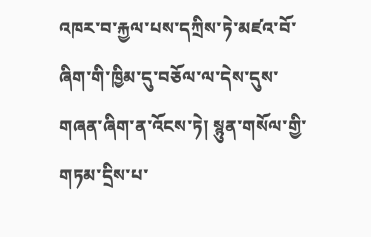འཁར་བ་རྐྱལ་པས་དཀྲིས་ཏེ་མཛའ་བོ་ཞིག་གི་ཁྱིམ་དུ་བཅོལ་ལ་དེས་དུས་གཞན་ཞིག་ན་འོངས་ཏེ། སྙུན་གསོལ་གྱི་གཏམ་དྲིས་པ་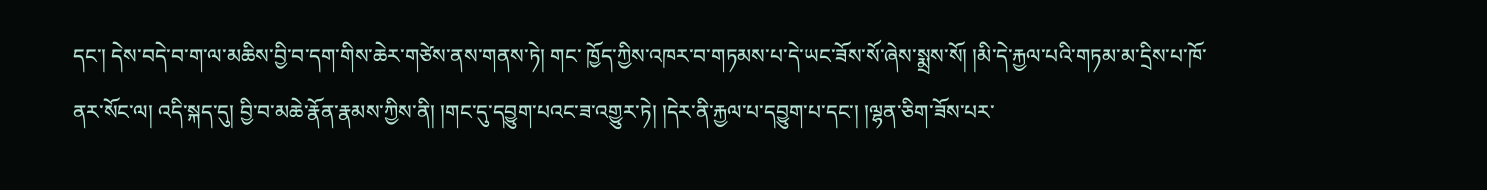དང་། དེས་བདེ་བ་ག་ལ་མཆིས་བྱི་བ་དག་གིས་ཆེར་གཙེས་ནས་གནས་ཏེ། གང་ ཁྱོད་ཀྱིས་འཁར་བ་གཏམས་པ་དེ་ཡང་ཟོས་སོ་ཞེས་སྨྲས་སོ། །མི་དེ་རྐྱལ་པའི་གཏམ་མ་དྲིས་པ་ཁོ་ནར་སོང་ལ། འདི་སྐད་དུ། བྱི་བ་མཆེ་རྣོན་རྣམས་ཀྱིས་ནི། །གང་དུ་དབྱུག་པའང་ཟ་འགྱུར་ཏེ། །དེར་ནི་རྐྱལ་པ་དབྱུག་པ་དང་། །ལྷན་ཅིག་ཟོས་པར་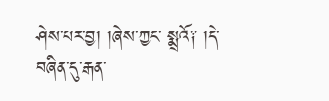ཤེས་པར་བྱ། །ཞེས་ཀྱང་ སྨྲའོ༑ །དེ་བཞིན་དུ་རྒན་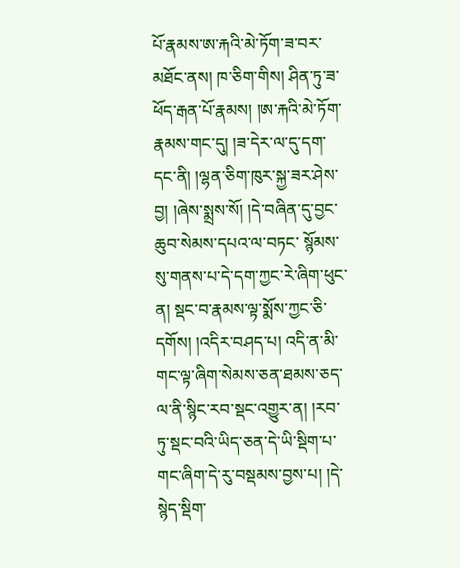པོ་རྣམས་ཨ་རྐའི་མེ་ཏོག་ཟ་བར་མཐོང་ནས། ཁ་ཅིག་གིས། ཤིན་ཏུ་ཟ་ཕོད་རྒན་པོ་རྣམས། །ཨ་རྐའི་མེ་ཏོག་རྣམས་གང་དུ། །ཟ་དེར་ལ་དུ་དག་དང་ནི། །ལྷན་ཅིག་ཁུར་སྐྱ་ཟར་ཤེས་བྱ། །ཞེས་སྨྲས་སོ། །དེ་བཞིན་དུ་བྱང་ཆུབ་སེམས་དཔའ་ལ་བཏང་ སྙོམས་སུ་གནས་པ་དེ་དག་ཀྱང་རེ་ཞིག་ཕུང་ན། སྡང་བ་རྣམས་ལྟ་སྨོས་ཀྱང་ཅི་དགོས། །འདིར་བཤད་པ། འདི་ན་མི་གང་ལྟ་ཞིག་སེམས་ཅན་ཐམས་ཅད་ལ་ནི་སྙིང་རབ་སྡང་འགྱུར་ན། །རབ་ཏུ་སྡང་བའི་ཡིད་ཅན་དེ་ཡི་སྡིག་པ་གང་ཞིག་དེ་རུ་བསྡམས་བྱས་པ། །དེ་སྙེད་སྡིག་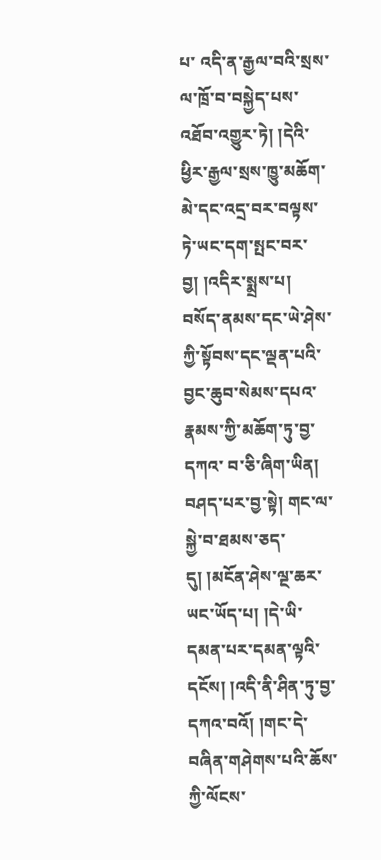པ་ འདི་ན་རྒྱལ་བའི་སྲས་ལ་ཁྲོ་བ་བསྐྱེད་པས་འཐོབ་འགྱུར་ཏེ། །དེའི་ཕྱིར་རྒྱལ་སྲས་ཁྱུ་མཆོག་མེ་དང་འདྲ་བར་བལྟས་ཏེ་ཡང་དག་སྤང་བར་བྱ། །འདིར་སྨྲས་པ། བསོད་ནམས་དང་ཡེ་ཤེས་ཀྱི་སྟོབས་དང་ལྡན་པའི་བྱང་ཆུབ་སེམས་དཔའ་རྣམས་ཀྱི་མཆོག་ཏུ་བྱ་དཀའ་ བ་ཅི་ཞིག་ཡིན། བཤད་པར་བྱ་སྟེ། གང་ལ་སྐྱེ་བ་ཐམས་ཅད་དུ། །མངོན་ཤེས་ལྔ་ཆར་ཡང་ཡོད་པ། །དེ་ཡི་དམན་པར་དམན་ལྟའི་དངོས། །འདི་ནི་ཤིན་ཏུ་བྱ་དཀའ་བའོ། །གང་དེ་བཞིན་གཤེགས་པའི་ཆོས་ཀྱི་ལོངས་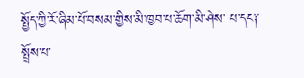སྤྱོད་ཀྱི་རོ་ཞིམ་པོ་བསམ་གྱིས་མི་ཁྱབ་པ་ཆོག་མི་ཤེས་ པ་དང༑ སྤྲོས་པ་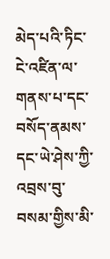མེད་པའི་ཏིང་ངེ་འཛིན་ལ་གནས་པ་དང་བསོད་ནམས་དང་ཡེ་ཤེས་ཀྱི་འབྲས་བུ་བསམ་གྱིས་མི་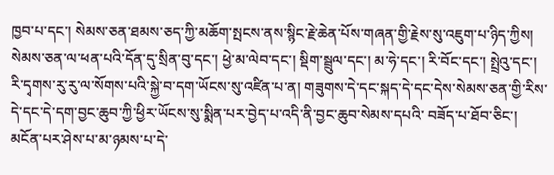ཁྱབ་པ་དང་། སེམས་ཅན་ཐམས་ཅད་ཀྱི་མཆོག་སྤངས་ནས་སྙིང་རྗེ་ཆེན་པོས་གཞན་གྱི་རྗེས་སུ་འཇུག་པ་ཉིད་ཀྱིས། སེམས་ཅན་ལ་ཕན་པའི་དོན་དུ་སྲིན་བུ་དང་། ཕྱེ་མ་ལེབ་དང་། སྡིག་སྦྲུལ་དང་། མ་ཧེ་དང་། རི་བོང་དང་། སྤྲེའུ་དང་། རི་དྭགས་རུ་རུ་ལ་སོགས་པའི་སྐྱེ་བ་དག་ཡོངས་སུ་འཛིན་པ་ན། གཟུགས་དེ་དང་སྐད་དེ་དང་དེས་སེམས་ཅན་གྱི་རིས་དེ་དང་དེ་དག་བྱང་ཆུབ་ཀྱི་ཕྱིར་ཡོངས་སུ་སྨིན་པར་བྱེད་པ་འདི་ནི་བྱང་ཆུབ་སེམས་དཔའི་ བཟོད་པ་ཐོབ་ཅིང་། མངོན་པར་ཤེས་པ་མ་ཉམས་པ་དེ་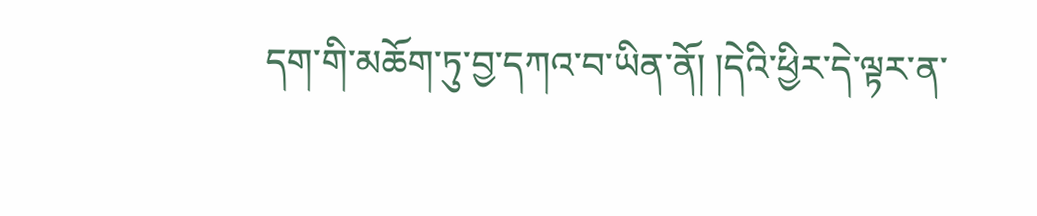དག་གི་མཆོག་ཏུ་བྱ་དཀའ་བ་ཡིན་ནོ། །དེའི་ཕྱིར་དེ་ལྟར་ན་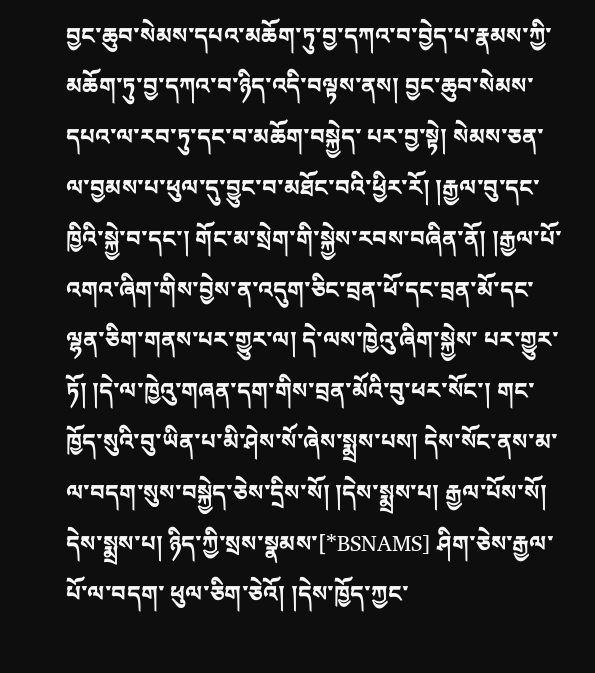བྱང་ཆུབ་སེམས་དཔའ་མཆོག་ཏུ་བྱ་དཀའ་བ་བྱེད་པ་རྣམས་ཀྱི་མཆོག་ཏུ་བྱ་དཀའ་བ་ཉིད་འདི་བལྟས་ནས། བྱང་ཆུབ་སེམས་དཔའ་ལ་རབ་ཏུ་དང་བ་མཆོག་བསྐྱེད་ པར་བྱ་སྟེ། སེམས་ཅན་ལ་བྱམས་པ་ཕུལ་དུ་བྱུང་བ་མཐོང་བའི་ཕྱིར་རོ། །རྒྱལ་བུ་དང་ཁྱིའི་སྐྱེ་བ་དང་། གོང་མ་སྲེག་གི་སྐྱེས་རབས་བཞིན་ནོ། །རྒྱལ་པོ་འགའ་ཞིག་གིས་བྱེས་ན་འདུག་ཅིང་བྲན་ཕོ་དང་བྲན་མོ་དང་ལྷན་ཅིག་གནས་པར་གྱུར་ལ། དེ་ལས་ཁྱེའུ་ཞིག་སྐྱེས་ པར་གྱུར་ཏོ། །དེ་ལ་ཁྱེའུ་གཞན་དག་གིས་བྲན་མོའི་བུ་ཕར་སོང་། གང་ཁྱོད་སུའི་བུ་ཡིན་པ་མི་ཤེས་སོ་ཞེས་སྨྲས་པས། དེས་སོང་ནས་མ་ལ་བདག་སུས་བསྐྱེད་ཅེས་དྲིས་སོ། །དེས་སྨྲས་པ། རྒྱལ་པོས་སོ། དེས་སྨྲས་པ། ཉིད་ཀྱི་སྲས་སྣམས་[*BSNAMS] ཤིག་ཅེས་རྒྱལ་པོ་ལ་བདག་ ཕུལ་ཅིག་ཅེའོ། །དེས་ཁྱོད་ཀྱང་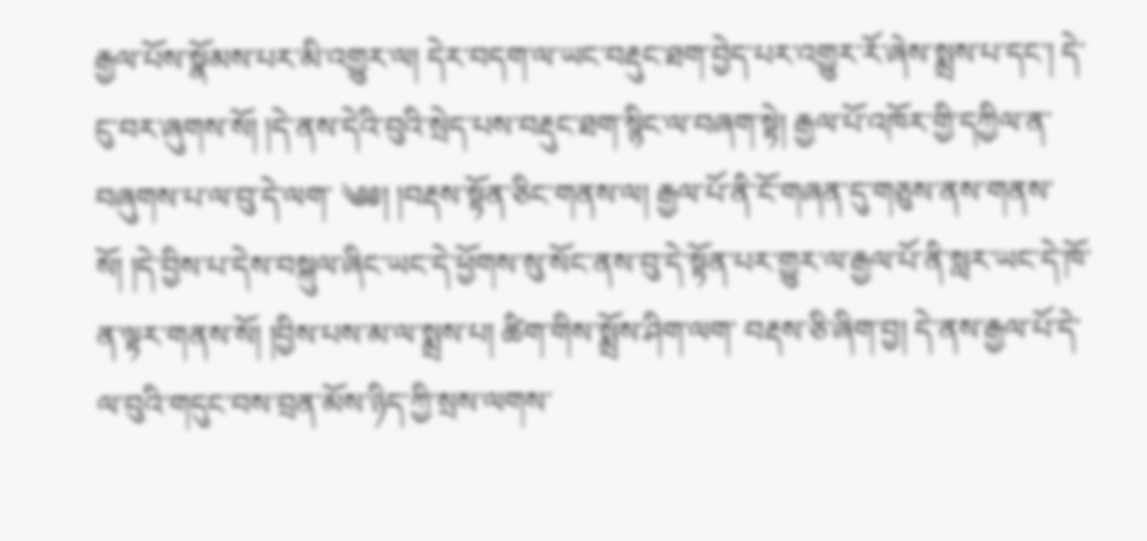རྒྱལ་པོས་སྣོམས་པར་མི་འགྱུར་ལ། དེར་བདག་ལ་ཡང་བརྡུང་ཐག་བྱེད་པར་འགྱུར་རོ་ཞེས་སྨྲས་པ་དང་། དེ་ངུ་བར་ཞུགས་སོ། །དེ་ནས་དེའི་བུའི་སྲེད་པས་བརྡུང་ཐག་སྙིང་ལ་བཞག་སྟེ། རྒྱལ་པོ་འཁོར་གྱི་དཀྱིལ་ན་བཞུགས་པ་ལ་བུ་དེ་ལག་ ༄༅། །བརྡས་སྟོན་ཅིང་གནས་ལ། རྒྱལ་པོ་ནི་ངོ་གཞན་དུ་གཅུས་ནས་གནས་སོ། །དེ་བྱིས་པ་དེས་བསྐུལ་ཞིང་ཡང་དེ་ཕྱོགས་སུ་སོང་ནས་བུ་དེ་སྟོན་པར་གྱུར་ལ་རྒྱལ་པོ་ནི་སླར་ཡང་དེ་ཁོ་ན་ལྟར་གནས་སོ། །བྱིས་པས་མ་ལ་སྨྲས་པ། ཚིག་གིས་སྨྲོས་ཤིག་ལག་ བརྡས་ཅི་ཞིག་བྱ། དེ་ནས་རྒྱལ་པོ་དེ་ལ་བུའི་གདུང་བས་བྲན་མོས་ཉིད་ཀྱི་སྲས་ལགས་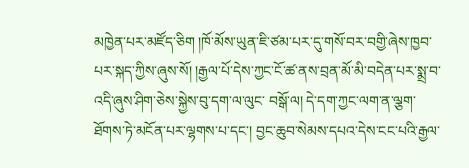མཁྱེན་པར་མཛོད་ཅིག །ཁོ་མོས་ཡུན་ཇི་ཙམ་པར་དུ་གསོ་བར་བགྱི་ཞེས་ཁྱབ་པར་སྐད་ཀྱིས་ཞུས་སོ། །རྒྱལ་པོ་དེས་ཀྱང་ངོ་ཚ་ནས་བྲན་མོ་མི་བདེན་པར་སྨྲ་བ་འདི་ཞུས་ཤིག་ཅེས་སྐྱེས་བུ་དག་ལ་ལུང་ བསྒོ་ལ། དེ་དག་ཀྱང་ལག་ན་ལྕག་ཐོགས་ཏེ་མངོན་པར་ལྷགས་པ་དང་། བྱང་ཆུབ་སེམས་དཔའ་དེས་ངང་པའི་རྒྱལ་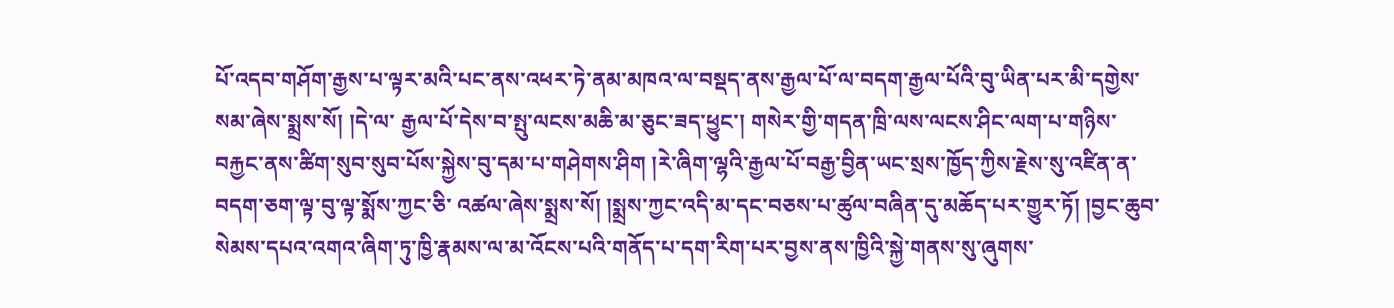པོ་འདབ་གཤོག་རྒྱས་པ་ལྟར་མའི་པང་ནས་འཕར་ཏེ་ནམ་མཁའ་ལ་བསྡད་ནས་རྒྱལ་པོ་ལ་བདག་རྒྱལ་པོའི་བུ་ཡིན་པར་མི་དགྱེས་སམ་ཞེས་སྨྲས་སོ། །དེ་ལ་ རྒྱལ་པོ་དེས་བ་སྤུ་ལངས་མཆི་མ་ཅུང་ཟད་ཕྱུང་། གསེར་གྱི་གདན་ཁྲི་ལས་ལངས་ཤིང་ལག་པ་གཉིས་བརྐྱང་ནས་ཚིག་སུབ་སུབ་པོས་སྐྱེས་བུ་དམ་པ་གཤེགས་ཤིག །རེ་ཞིག་ལྷའི་རྒྱལ་པོ་བརྒྱ་བྱིན་ཡང་སྲས་ཁྱོད་ཀྱིས་རྗེས་སུ་འཛིན་ན་བདག་ཅག་ལྟ་བུ་ལྟ་སྨོས་ཀྱང་ཅི་ འཚལ་ཞེས་སྨྲས་སོ། །སྨྲས་ཀྱང་འདི་མ་དང་བཅས་པ་ཚུལ་བཞིན་དུ་མཆོད་པར་གྱུར་ཏོ། །བྱང་ཆུབ་སེམས་དཔའ་འགའ་ཞིག་ཏུ་ཁྱི་རྣམས་ལ་མ་འོངས་པའི་གནོད་པ་དག་རིག་པར་བྱས་ནས་ཁྱིའི་སྐྱེ་གནས་སུ་ཞུགས་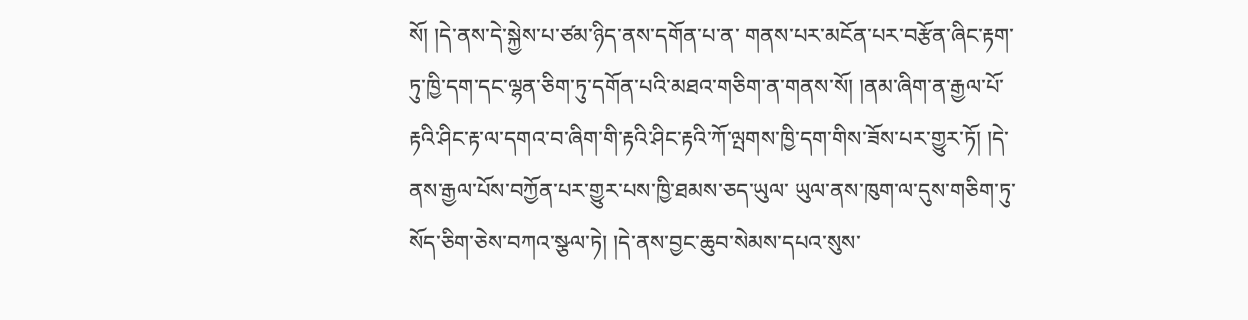སོ། །དེ་ནས་དེ་སྐྱེས་པ་ཙམ་ཉིད་ནས་དགོན་པ་ན་ གནས་པར་མངོན་པར་བརྩོན་ཞིང་རྟག་ཏུ་ཁྱི་དག་དང་ལྷན་ཅིག་ཏུ་དགོན་པའི་མཐའ་གཅིག་ན་གནས་སོ། །ནམ་ཞིག་ན་རྒྱལ་པོ་རྟའི་ཤིང་རྟ་ལ་དགའ་བ་ཞིག་གི་རྟའི་ཤིང་རྟའི་ཀོ་ལྤགས་ཁྱི་དག་གིས་ཟོས་པར་གྱུར་ཏོ། །དེ་ནས་རྒྱལ་པོས་བཀྱོན་པར་གྱུར་པས་ཁྱི་ཐམས་ཅད་ཡུལ་ ཡུལ་ནས་ཁུག་ལ་དུས་གཅིག་ཏུ་སོད་ཅིག་ཅེས་བཀའ་སྩལ་ཏེ། །དེ་ནས་བྱང་ཆུབ་སེམས་དཔའ་སུས་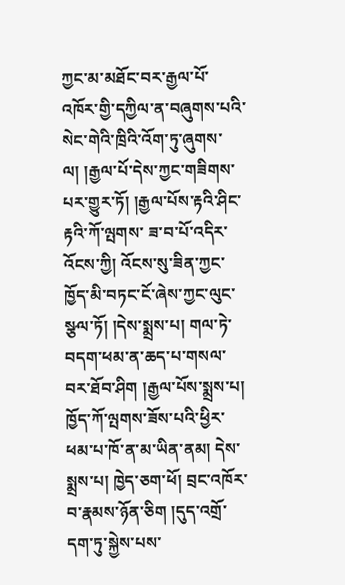ཀྱང་མ་མཐོང་བར་རྒྱལ་པོ་འཁོར་གྱི་དཀྱིལ་ན་བཞུགས་པའི་སེང་གེའི་ཁྲིའི་འོག་ཏུ་ཞུགས་ལ། །རྒྱལ་པོ་དེས་ཀྱང་གཟིགས་པར་གྱུར་ཏོ། །རྒྱལ་པོས་རྟའི་ཤིང་རྟའི་ཀོ་ལྤགས་ ཟ་བ་པོ་འདིར་འོངས་ཀྱི། འོངས་སུ་ཟིན་ཀྱང་ཁྱོད་མི་བཏང་ངོ་ཞེས་ཀྱང་ལུང་སྩལ་ཏོ། །དེས་སྨྲས་པ། གལ་ཏེ་བདག་ཕམ་ན་ཆད་པ་གསལ་བར་ཐོབ་ཤིག །རྒྱལ་པོས་སྨྲས་པ། ཁྱོད་ཀོ་ལྤགས་ཟོས་པའི་ཕྱིར་ཕམ་པ་ཁོ་ན་མ་ཡིན་ནམ། དེས་སྨྲས་པ། ཁྱེད་ཅག་ཕོ། བྲང་འཁོར་བ་རྣམས་ཉོན་ཅིག །དུད་འགྲོ་དག་ཏུ་སྐྱེས་པས་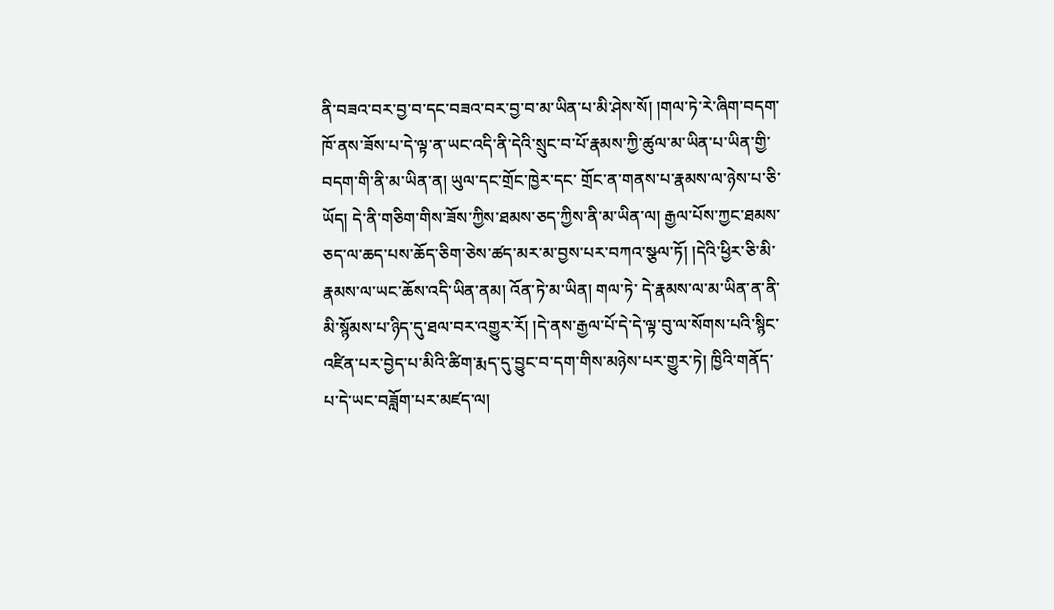ནི་བཟའ་བར་བྱ་བ་དང་བཟའ་བར་བྱ་བ་མ་ཡིན་པ་མི་ཤེས་སོ། །གལ་ཏེ་རེ་ཞིག་བདག་ཁོ་ནས་ཟོས་པ་དེ་ལྟ་ན་ཡང་འདི་ནི་དེའི་སྲུང་བ་པོ་རྣམས་ཀྱི་ཚུལ་མ་ཡིན་པ་ཡིན་གྱི་བདག་གི་ནི་མ་ཡིན་ན། ཡུལ་དང་གྲོང་ཁྱེར་དང་ གྲོང་ན་གནས་པ་རྣམས་ལ་ཉེས་པ་ཅི་ཡོད། དེ་ནི་གཅིག་གིས་ཟོས་ཀྱིས་ཐམས་ཅད་ཀྱིས་ནི་མ་ཡིན་ལ། རྒྱལ་པོས་ཀྱང་ཐམས་ཅད་ལ་ཆད་པས་ཆོད་ཅིག་ཅེས་ཚད་མར་མ་བྱས་པར་བཀའ་སྩལ་ཏོ། །དེའི་ཕྱིར་ཅི་མི་རྣམས་ལ་ཡང་ཆོས་འདི་ཡིན་ནམ། འོན་ཏེ་མ་ཡིན། གལ་ཏེ་ དེ་རྣམས་ལ་མ་ཡིན་ན་ནི་མི་སྙོམས་པ་ཉིད་དུ་ཐལ་བར་འགྱུར་རོ། །དེ་ནས་རྒྱལ་པོ་དེ་དེ་ལྟ་བུ་ལ་སོགས་པའི་སྙིང་འཛིན་པར་བྱེད་པ་མིའི་ཚིག་རྨད་དུ་བྱུང་བ་དག་གིས་མཉེས་པར་གྱུར་ཏེ། ཁྱིའི་གནོད་པ་དེ་ཡང་བཟློག་པར་མཛད་ལ།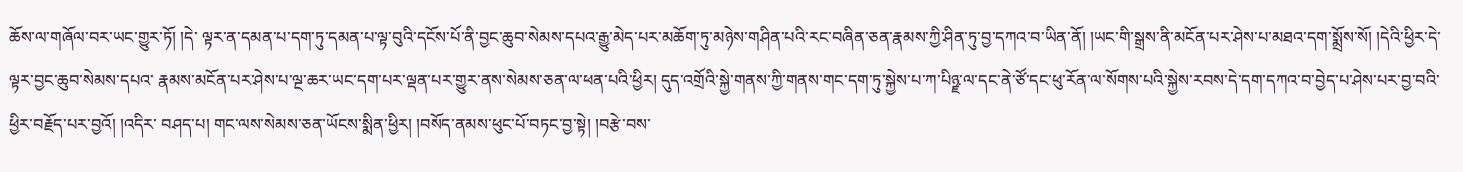ཆོས་ལ་གཞོལ་བར་ཡང་གྱུར་ཏོ། །དེ་ ལྟར་ན་དམན་པ་དག་ཏུ་དམན་པ་ལྟ་བུའི་དངོས་པོ་ནི་བྱང་ཆུབ་སེམས་དཔའ་རྒྱུ་མེད་པར་མཆོག་ཏུ་མཉེས་གཤིན་པའི་རང་བཞིན་ཅན་རྣམས་ཀྱི་ཤིན་ཏུ་བྱ་དཀའ་བ་ཡིན་ནོ། །ཡང་གི་སྒྲས་ནི་མངོན་པར་ཤེས་པ་མཐའ་དག་སྨྲོས་སོ། །དེའི་ཕྱིར་དེ་ལྟར་བྱང་ཆུབ་སེམས་དཔའ་ རྣམས་མངོན་པར་ཤེས་པ་ལྔ་ཆར་ཡང་དག་པར་ལྡན་པར་གྱུར་ནས་སེམས་ཅན་ལ་ཕན་པའི་ཕྱིར། དུད་འགྲོའི་སྐྱེ་གནས་ཀྱི་གནས་གང་དག་ཏུ་སྐྱེས་པ་ཀ་པིཉྫ་ལ་དང་ནེ་ཙོ་དང་ཕུ་རོན་ལ་སོགས་པའི་སྐྱེས་རབས་དེ་དག་དཀའ་བ་བྱེད་པ་ཤེས་པར་བྱ་བའི་ཕྱིར་བརྗོད་པར་བྱའོ། །འདིར་ བཤད་པ། གང་ལས་སེམས་ཅན་ཡོངས་སྨིན་ཕྱིར། །བསོད་ནམས་ཕུང་པོ་བཏང་བྱ་སྟེ། །བརྩེ་བས་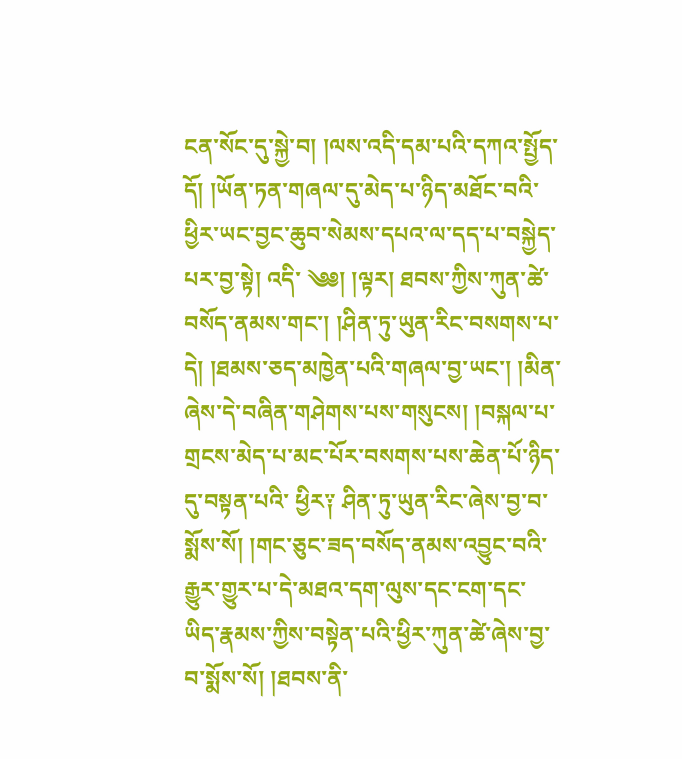ངན་སོང་དུ་སྐྱེ་བ། །ལས་འདི་དམ་པའི་དཀའ་སྤྱོད་དོ། །ཡོན་ཏན་གཞལ་དུ་མེད་པ་ཉིད་མཐོང་བའི་ཕྱིར་ཡང་བྱང་ཆུབ་སེམས་དཔའ་ལ་དད་པ་བསྐྱེད་པར་བྱ་སྟེ། འདི་ ༄༅། །ལྟར། ཐབས་ཀྱིས་ཀུན་ཚེ་བསོད་ནམས་གང་། །ཤིན་ཏུ་ཡུན་རིང་བསགས་པ་དེ། །ཐམས་ཅད་མཁྱེན་པའི་གཞལ་བྱ་ཡང་། །མིན་ཞེས་དེ་བཞིན་གཤེགས་པས་གསུངས། །བསྐལ་པ་གྲངས་མེད་པ་མང་པོར་བསགས་པས་ཆེན་པོ་ཉིད་དུ་བསྟན་པའི་ ཕྱིར༑ ཤིན་ཏུ་ཡུན་རིང་ཞེས་བྱ་བ་སྨོས་སོ། །གང་ཅུང་ཟད་བསོད་ནམས་འབྱུང་བའི་རྒྱུར་གྱུར་པ་དེ་མཐའ་དག་ལུས་དང་ངག་དང་ཡིད་རྣམས་ཀྱིས་བསྟེན་པའི་ཕྱིར་ཀུན་ཚེ་ཞེས་བྱ་བ་སྨོས་སོ། །ཐབས་ནི་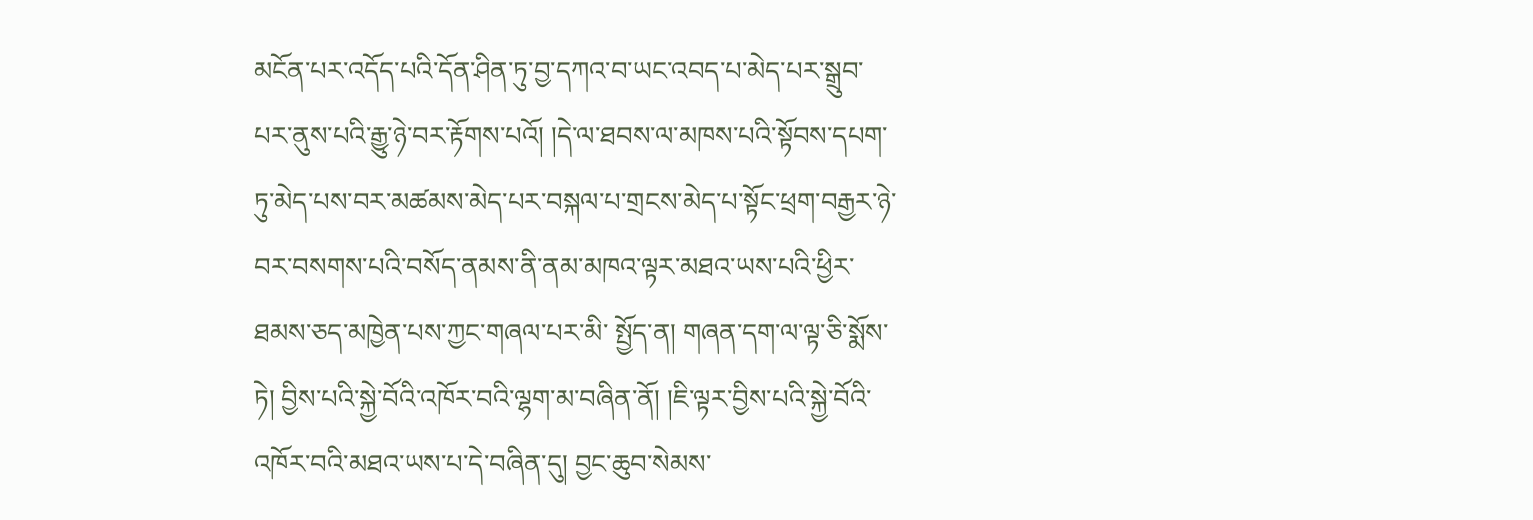མངོན་པར་འདོད་པའི་དོན་ཤིན་ཏུ་བྱ་དཀའ་བ་ཡང་འབད་པ་མེད་པར་སྒྲུབ་ པར་ནུས་པའི་རྒྱུ་ཉེ་བར་རྟོགས་པའོ། །དེ་ལ་ཐབས་ལ་མཁས་པའི་སྟོབས་དཔག་ཏུ་མེད་པས་བར་མཚམས་མེད་པར་བསྐལ་པ་གྲངས་མེད་པ་སྟོང་ཕྲག་བརྒྱར་ཉེ་བར་བསགས་པའི་བསོད་ནམས་ནི་ནམ་མཁའ་ལྟར་མཐའ་ཡས་པའི་ཕྱིར་ཐམས་ཅད་མཁྱེན་པས་ཀྱང་གཞལ་པར་མི་ སྤྱོད་ན། གཞན་དག་ལ་ལྟ་ཅི་སྨོས་ཏེ། བྱིས་པའི་སྐྱེ་བོའི་འཁོར་བའི་ལྷག་མ་བཞིན་ནོ། །ཇི་ལྟར་བྱིས་པའི་སྐྱེ་བོའི་འཁོར་བའི་མཐའ་ཡས་པ་དེ་བཞིན་དུ། བྱང་ཆུབ་སེམས་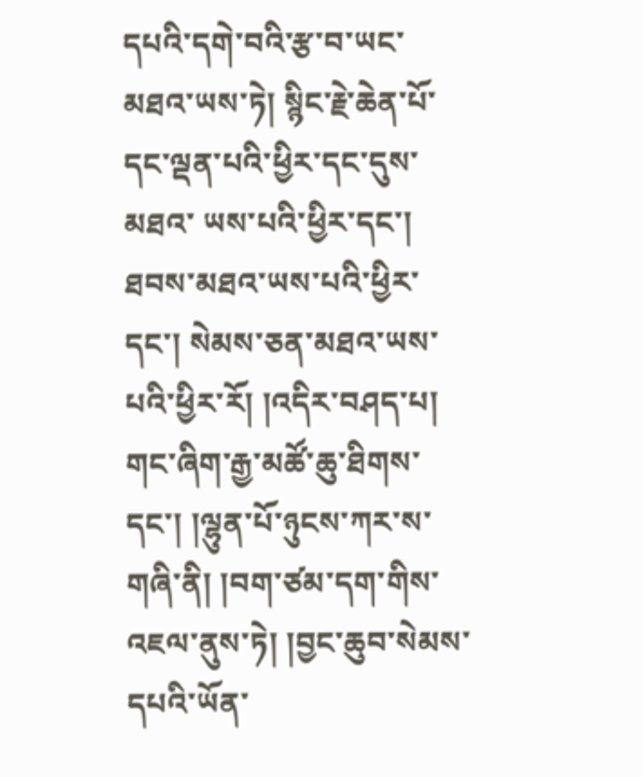དཔའི་དགེ་བའི་རྩ་བ་ཡང་མཐའ་ཡས་ཏེ། སྙིང་རྗེ་ཆེན་པོ་དང་ལྡན་པའི་ཕྱིར་དང་དུས་མཐའ་ ཡས་པའི་ཕྱིར་དང་། ཐབས་མཐའ་ཡས་པའི་ཕྱིར་དང་། སེམས་ཅན་མཐའ་ཡས་པའི་ཕྱིར་རོ། །འདིར་བཤད་པ། གང་ཞིག་རྒྱ་མཚོ་ཆུ་ཐིགས་དང་། །ལྷུན་པོ་ཉུངས་ཀར་ས་གཞི་ནི། །བག་ཙམ་དག་གིས་འཇལ་ནུས་ཏེ། །བྱང་ཆུབ་སེམས་དཔའི་ཡོན་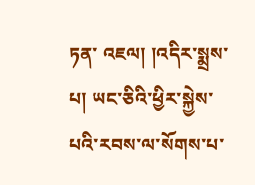ཏན་ འཇལ། །འདིར་སྨྲས་པ། ཡང་ཅིའི་ཕྱིར་སྐྱེས་པའི་རབས་ལ་སོགས་པ་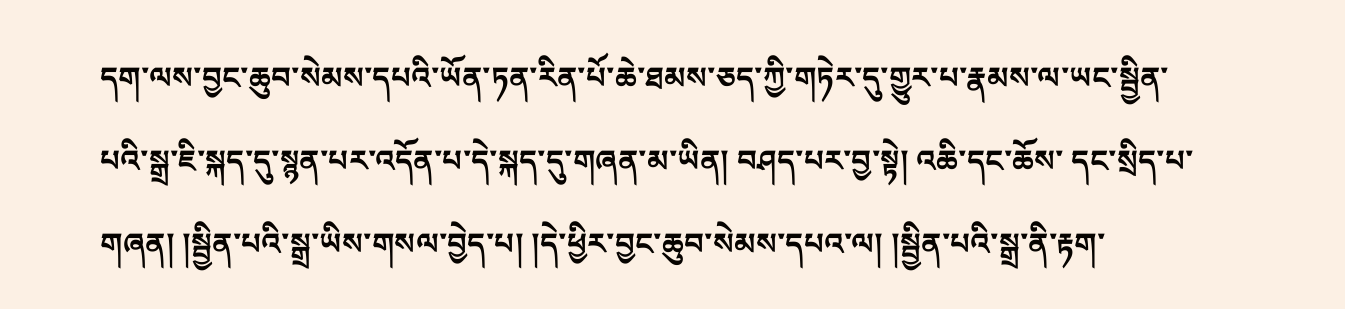དག་ལས་བྱང་ཆུབ་སེམས་དཔའི་ཡོན་ཏན་རིན་པོ་ཆེ་ཐམས་ཅད་ཀྱི་གཏེར་དུ་གྱུར་པ་རྣམས་ལ་ཡང་སྦྱིན་པའི་སྒྲ་ཇི་སྐད་དུ་སྙན་པར་འདོན་པ་དེ་སྐད་དུ་གཞན་མ་ཡིན། བཤད་པར་བྱ་སྟེ། འཆི་དང་ཆོས་ དང་སྲིད་པ་གཞན། །སྦྱིན་པའི་སྒྲ་ཡིས་གསལ་བྱེད་པ། །དེ་ཕྱིར་བྱང་ཆུབ་སེམས་དཔའ་ལ། །སྦྱིན་པའི་སྒྲ་ནི་རྟག་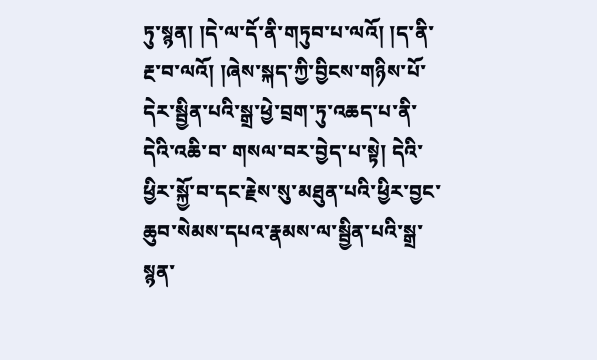ཏུ་སྙན། །དེ་ལ་དོ་ནི་གཏུབ་པ་ལའོ། །ད་ནི་རྔ་བ་ལའོ། །ཞེས་སྐད་ཀྱི་བྱིངས་གཉིས་པོ་དེར་སྦྱིན་པའི་སྒྲ་ཕྱེ་བྲག་ཏུ་འཆད་པ་ནི་དེའི་འཆི་བ་ གསལ་བར་བྱེད་པ་སྟེ། དེའི་ཕྱིར་སྐྱོ་བ་དང་རྗེས་སུ་མཐུན་པའི་ཕྱིར་བྱང་ཆུབ་སེམས་དཔའ་རྣམས་ལ་སྦྱིན་པའི་སྒྲ་སྙན་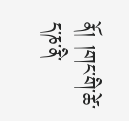ནོ། །གང་གི་ཚེ་ད་ཎ་ནི་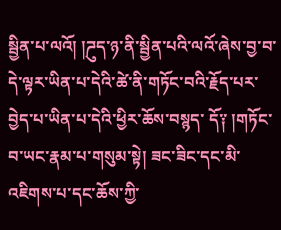སྦྱིན་པ་ལའོ། །ཌུད་ཉ་ནི་སྦྱིན་པའི་ལའོ་ཞེས་བྱ་བ་དེ་ལྟར་ཡིན་པ་དེའི་ཚེ་ནི་གཏོང་བའི་རྗོད་པར་བྱེད་པ་ཡིན་པ་དེའི་ཕྱིར་ཆོས་བསྙད་ དོ༑ །གཏོང་བ་ཡང་རྣམ་པ་གསུམ་སྟེ། ཟང་ཟིང་དང་མི་འཇིགས་པ་དང་ཆོས་ཀྱི་